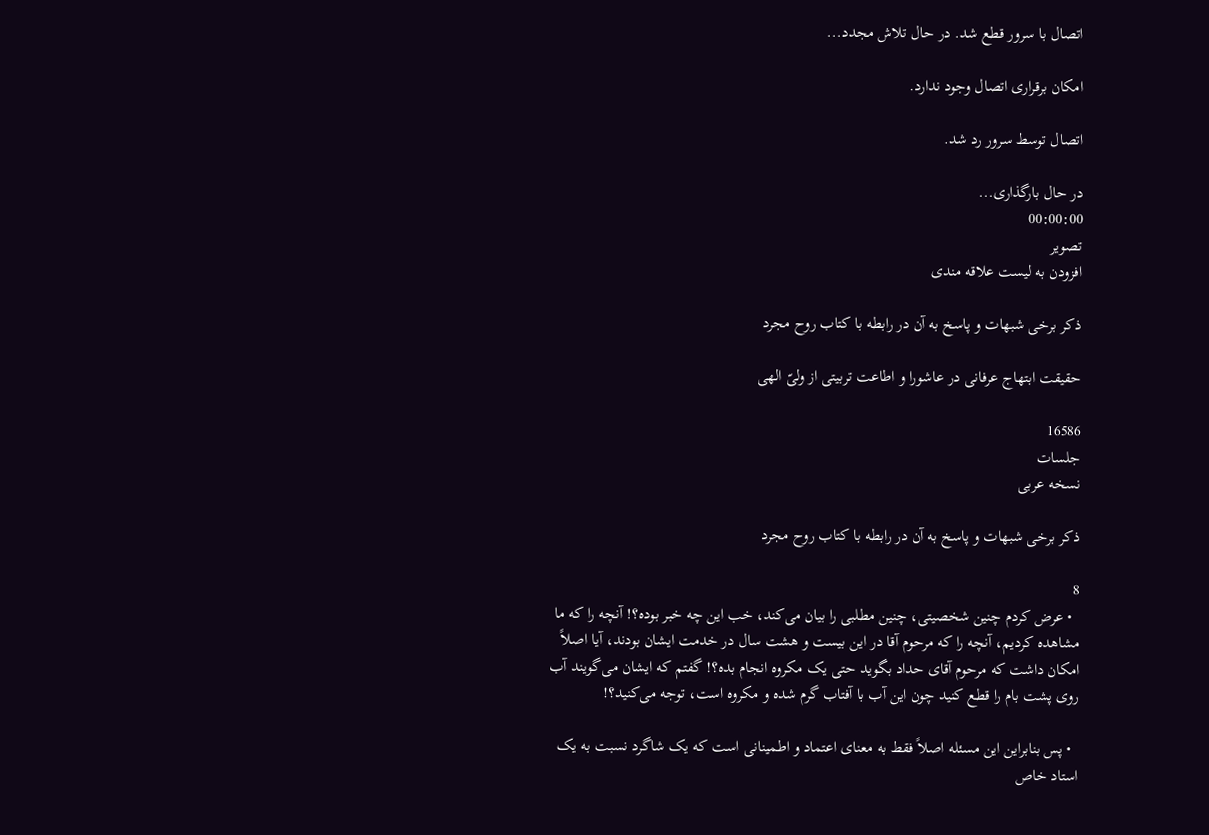اتصال با سرور قطع شد. در حال تلاش مجدد...

امکان برقراری اتصال وجود ندارد.

اتصال توسط سرور رد شد.

در حال بارگذاری...
00:00:00
تصویر
افزودن به لیست علاقه مندی

ذکر برخی شبهات و پاسخ به آن در رابطه با کتاب روح مجرد

حقیقت ابتهاج عرفانی در عاشورا و اطاعت تربیتی از ولیّ الهی

16586
جلسات
نسخه عربی

ذکر برخی شبهات و پاسخ به آن در رابطه با کتاب روح مجرد

8
  • عرض کردم چنین شخصیتی، ‌چنین مطلبی را بیان می‌کند، خب این چه خبر بوده؟! آنچه را که ما مشاهده کردیم، آنچه را که مرحوم آقا در این بیست و هشت سال در خدمت ایشان بودند، آیا اصلاً امکان داشت که مرحوم آقای حداد بگوید حتی یک مکروه انجام بده؟! گفتم که ایشان می‌گویند آب روی پشت بام را قطع کنید چون این آب با آفتاب گرم شده و مکروه است، توجه می‌کنید؟!

  • پس بنابراین این مسئله اصلاً فقط به معنای اعتماد و اطمینانی است که یک شاگرد نسبت به یک استاد خاص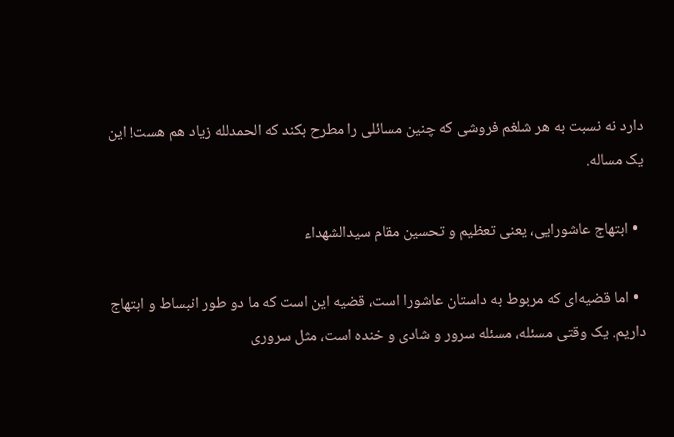دارد نه نسبت به هر شلغم فروشی که چنین مسائلی را مطرح بکند که الحمدلله زیاد هم هست! این یک مساله.

  • ابتهاج عاشورایی، یعنی تعظیم و تحسین مقام سیدالشهداء

  • اما قضیه‌ای که مربوط به داستان عاشورا است، قضیه این است که ما دو طور انبساط و ابتهاج داریم. یک وقتی مسئله، مسئله سرور و شادی و خنده است، مثل سروری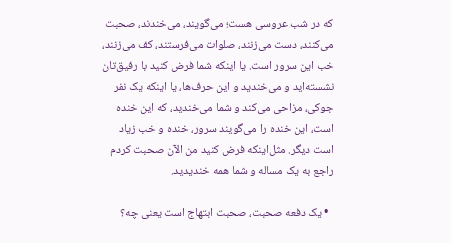که در شب عروسی هست؛ می‌گویند، می‌خندند، صحبت می‌کنند، دست می‌زنند، صلوات می‌فرستند، کف می‌زنند، خب این سرور است. یا اینکه شما فرض کنید با رفیق‌تان نشسته‌اید و می‌خندید و این حرف‌ها، یا اینکه یک نفر جوکی، مزاحی می‌کند و شما می‌خندید، که این خنده است، این خنده را می‌گویند سرور، خنده و خب زیاد است دیگر. مثل‌اینکه فرض کنید من الآن صحبت کردم راجع به یک مساله و شما همه خندیدید.

  • یک دفعه صحبت، صحبت ابتهاج است یعنی چه؟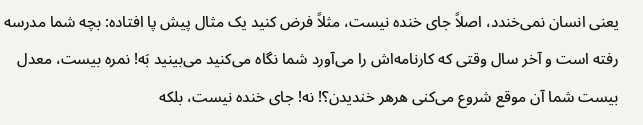یعنی انسان نمی‌خندد، اصلاً جای خنده نیست، مثلاً فرض کنید یک مثال پیش پا افتاده: بچه شما مدرسه رفته است و آخر سال وقتی که کارنامه‌اش را می‌آورد شما نگاه می‌کنید می‌بینید بَه! نمره بیست، معدل بیست شما آن ‌موقع شروع می‌کنی هرهر خندیدن؟! نه! جای خنده نیست، بلکه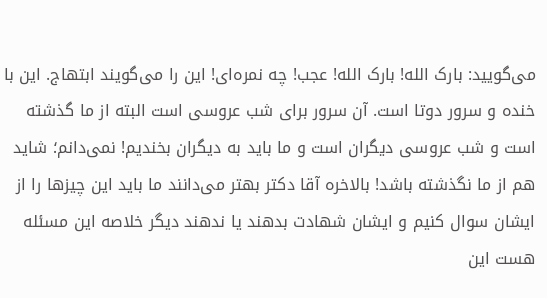می‌گویید: بارک الله! بارک الله! عجب! چه نمره‌ای! این را می‌گویند ابتهاج. این با خنده و سرور دوتا است. آن سرور برای شب عروسی است البته از ما گذشته است و شب عروسی دیگران است و ما باید به دیگران بخندیم! نمی‌دانم؛ شاید هم از ما نگذشته باشد! بالاخره آقا دکتر بهتر می‌دانند ما باید این چیزها را از ایشان سوال کنیم و ایشان شهادت بدهند یا ندهند دیگر خلاصه این مسئله هست این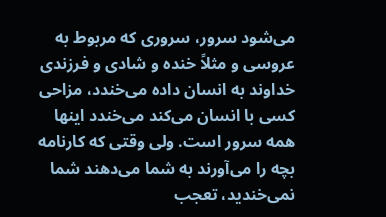می‌شود سرور، سروری که مربوط به عروسی و مثلاً خنده و شادی و فرزندی خداوند به انسان داده می‌خندد، مزاحی کسی با انسان می‌کند می‌خندد اینها همه سرور است. ولی وقتی که کارنامه بچه را می‌آورند به شما می‌دهند شما نمی‌خندید، تعجب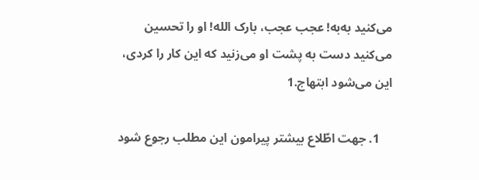می‌کنید به‌به! عجب عجب، بارک الله! او را تحسین می‌کنید دست به پشت او می‌زنید که این کار را کردی، این می‌شود ابتهاج.1

    1. جهت اطّلاع بیشتر پیرامون این مطلب رجوع شود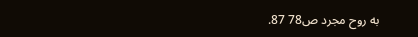به روح مجرد ص78 87.